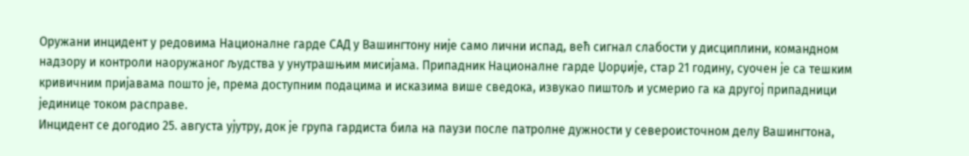Оружани инцидент у редовима Националне гарде САД у Вашингтону није само лични испад, већ сигнал слабости у дисциплини, командном надзору и контроли наоружаног људства у унутрашњим мисијама. Припадник Националне гарде Џорџије, стар 21 годину, суочен је са тешким кривичним пријавама пошто је, према доступним подацима и исказима више сведока, извукао пиштољ и усмерио га ка другој припадници јединице током расправе.
Инцидент се догодио 25. августа ујутру, док је група гардиста била на паузи после патролне дужности у североисточном делу Вашингтона,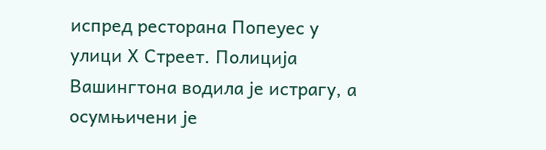испред ресторана Попеyес у улици Х Стреет. Полиција Вашингтона водила је истрагу, а осумњичени је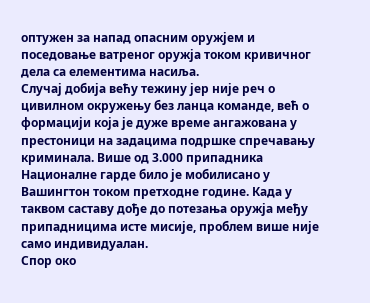оптужен за напад опасним оружјем и поседовање ватреног оружја током кривичног дела са елементима насиља.
Случај добија већу тежину јер није реч о цивилном окружењу без ланца команде, већ о формацији која је дуже време ангажована у престоници на задацима подршке спречавању криминала. Више од 3.000 припадника Националне гарде било је мобилисано у Вашингтон током претходне године. Када у таквом саставу дође до потезања оружја међу припадницима исте мисије, проблем више није само индивидуалан.
Спор око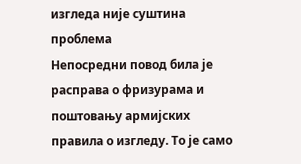изгледа није суштина проблема
Непосредни повод била је расправа о фризурама и поштовању армијских правила о изгледу. То је само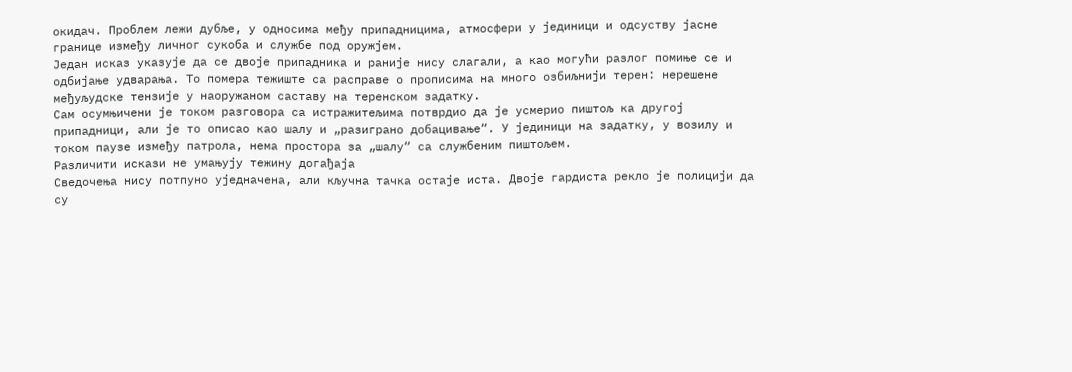окидач. Проблем лежи дубље, у односима међу припадницима, атмосфери у јединици и одсуству јасне границе између личног сукоба и службе под оружјем.
Један исказ указује да се двоје припадника и раније нису слагали, а као могући разлог помиње се и одбијање удварања. То помера тежиште са расправе о прописима на много озбиљнији терен: нерешене међуљудске тензије у наоружаном саставу на теренском задатку.
Сам осумњичени је током разговора са истражитељима потврдио да је усмерио пиштољ ка другој припадници, али је то описао као шалу и „разиграно добацивање“. У јединици на задатку, у возилу и током паузе између патрола, нема простора за „шалу“ са службеним пиштољем.
Различити искази не умањују тежину догађаја
Сведочења нису потпуно уједначена, али кључна тачка остаје иста. Двоје гардиста рекло је полицији да су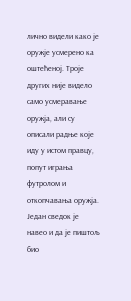лично видели како је оружје усмерено ка оштећеној. Троје других није видело само усмеравање оружја, али су описали радње које иду у истом правцу, попут играња футролом и откопчавања оружја.
Један сведок је навео и да је пиштољ био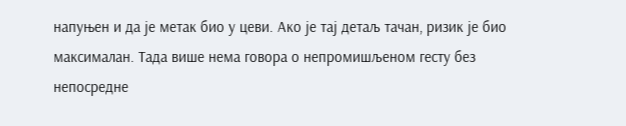напуњен и да је метак био у цеви. Ако је тај детаљ тачан, ризик је био максималан. Тада више нема говора о непромишљеном гесту без непосредне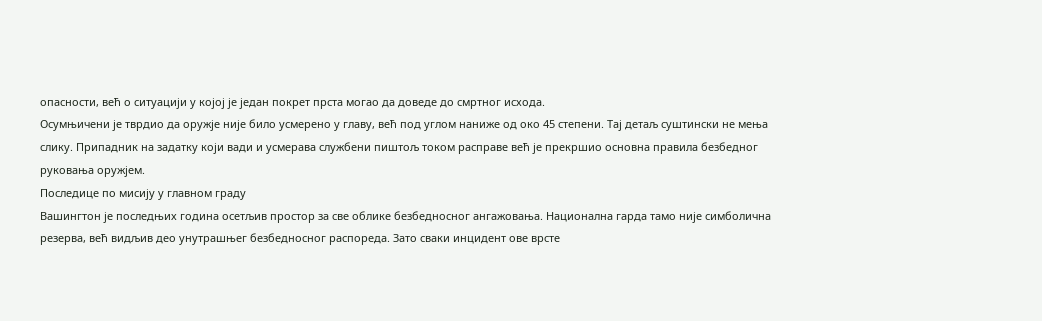опасности, већ о ситуацији у којој је један покрет прста могао да доведе до смртног исхода.
Осумњичени је тврдио да оружје није било усмерено у главу, већ под углом наниже од око 45 степени. Тај детаљ суштински не мења слику. Припадник на задатку који вади и усмерава службени пиштољ током расправе већ је прекршио основна правила безбедног руковања оружјем.
Последице по мисију у главном граду
Вашингтон је последњих година осетљив простор за све облике безбедносног ангажовања. Национална гарда тамо није симболична резерва, већ видљив део унутрашњег безбедносног распореда. Зато сваки инцидент ове врсте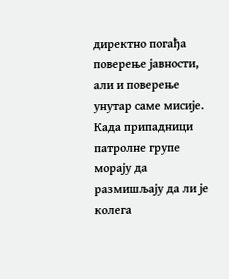директно погађа поверење јавности, али и поверење унутар саме мисије.
Када припадници патролне групе морају да размишљају да ли је колега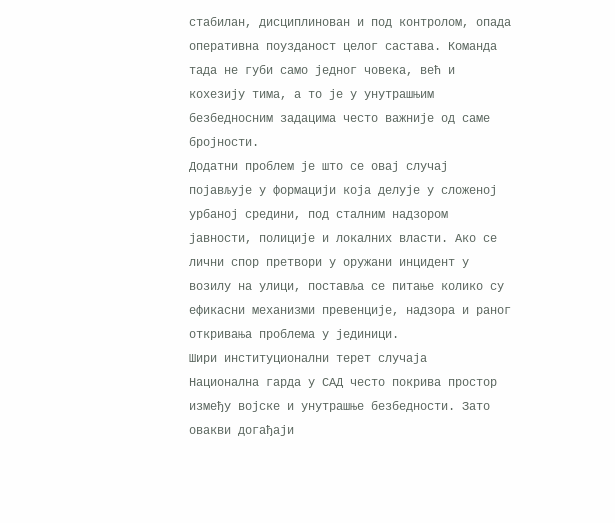стабилан, дисциплинован и под контролом, опада оперативна поузданост целог састава. Команда тада не губи само једног човека, већ и кохезију тима, а то је у унутрашњим безбедносним задацима често важније од саме бројности.
Додатни проблем је што се овај случај појављује у формацији која делује у сложеној урбаној средини, под сталним надзором јавности, полиције и локалних власти. Ако се лични спор претвори у оружани инцидент у возилу на улици, поставља се питање колико су ефикасни механизми превенције, надзора и раног откривања проблема у јединици.
Шири институционални терет случаја
Национална гарда у САД често покрива простор између војске и унутрашње безбедности. Зато овакви догађаји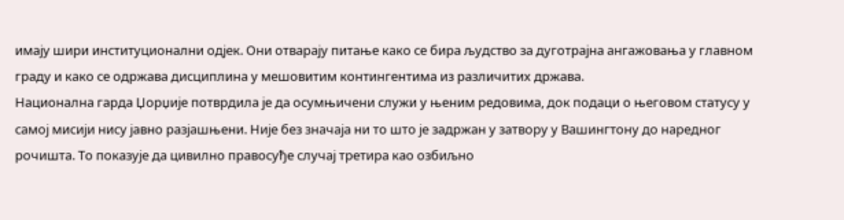имају шири институционални одјек. Они отварају питање како се бира људство за дуготрајна ангажовања у главном граду и како се одржава дисциплина у мешовитим контингентима из различитих држава.
Национална гарда Џорџије потврдила је да осумњичени служи у њеним редовима, док подаци о његовом статусу у самој мисији нису јавно разјашњени. Није без значаја ни то што је задржан у затвору у Вашингтону до наредног рочишта. То показује да цивилно правосуђе случај третира као озбиљно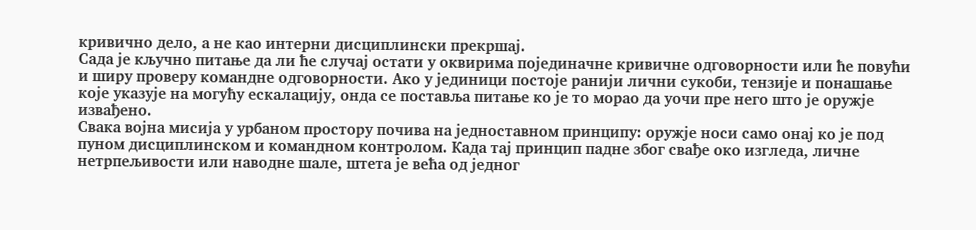кривично дело, а не као интерни дисциплински прекршај.
Сада је кључно питање да ли ће случај остати у оквирима појединачне кривичне одговорности или ће повући и ширу проверу командне одговорности. Ако у јединици постоје ранији лични сукоби, тензије и понашање које указује на могућу ескалацију, онда се поставља питање ко је то морао да уочи пре него што је оружје извађено.
Свака војна мисија у урбаном простору почива на једноставном принципу: оружје носи само онај ко је под пуном дисциплинском и командном контролом. Када тај принцип падне због свађе око изгледа, личне нетрпељивости или наводне шале, штета је већа од једног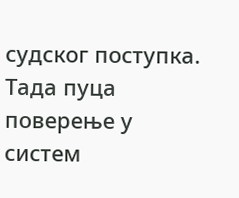судског поступка. Тада пуца поверење у систем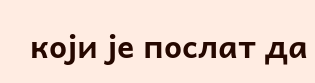који је послат да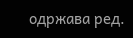одржава ред.